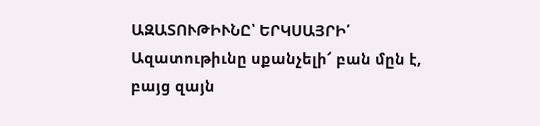ԱԶԱՏՈՒԹԻՒՆԸ՝ ԵՐԿՍԱՅՐԻ՛
Ազատութիւնը սքանչելի՜ բան մըն է, բայց զայն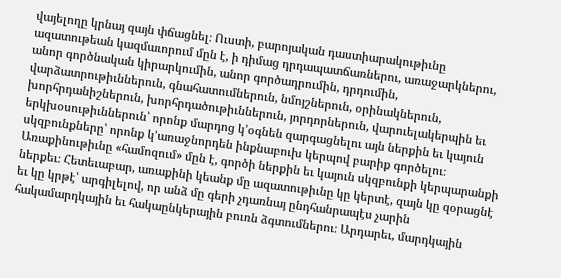վայելողը կրնայ զայն փճացնել։ Ուստի, բարոյական դաստիարակութիւնը ազատութեան կազմաւորում մըն է, ի դիմաց դրդապատճառներու, առաջարկներու, անոր գործնական կիրարկումին, անոր գործադրումին, դրդումին, վարձատրութիւններուն, գնահատումներուն, նմոյշներուն, օրինակներուն, խորհրդանիշներուն, խորհրդածութիւններուն, յորդորներուն, վարուելակերպին եւ երկխօսութիւններուն՝ որոնք մարդոց կ՚օգնեն զարգացնելու այն ներքին եւ կայուն սկզբունքները՝ որոնք կ՚առաջնորդեն ինքնաբուխ կերպով բարիք գործելու։
Առաքինութիւնը «համոզում» մըն է, գործի ներքին եւ կայուն սկզբունքի կերպարանքի ներքեւ։ Հետեւաբար, առաքինի կեանք մը ազատութիւնը կը կերտէ, զայն կը զօրացնէ եւ կը կրթէ՝ արգիլելով, որ անձ մը գերի չդառնայ ընդհանրապէս չարին հակամարդկային եւ հակաընկերային բուռն ձգտումներու։ Արդարեւ, մարդկային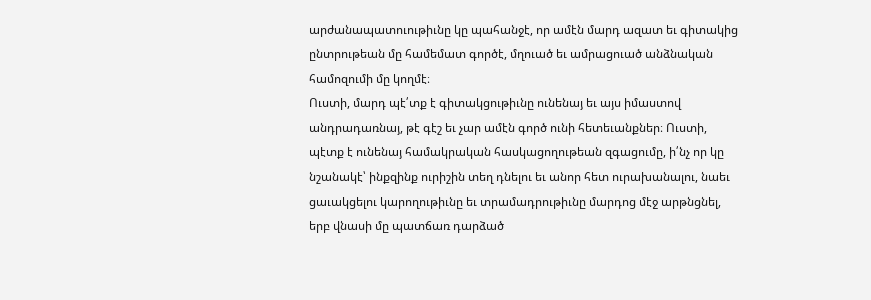արժանապատուութիւնը կը պահանջէ, որ ամէն մարդ ազատ եւ գիտակից ընտրութեան մը համեմատ գործէ, մղուած եւ ամրացուած անձնական համոզումի մը կողմէ։
Ուստի, մարդ պէ՛տք է գիտակցութիւնը ունենայ եւ այս իմաստով անդրադառնայ, թէ գէշ եւ չար ամէն գործ ունի հետեւանքներ։ Ուստի, պէտք է ունենայ համակրական հասկացողութեան զգացումը, ի՛նչ որ կը նշանակէ՝ ինքզինք ուրիշին տեղ դնելու եւ անոր հետ ուրախանալու, նաեւ ցաւակցելու կարողութիւնը եւ տրամադրութիւնը մարդոց մէջ արթնցնել, երբ վնասի մը պատճառ դարձած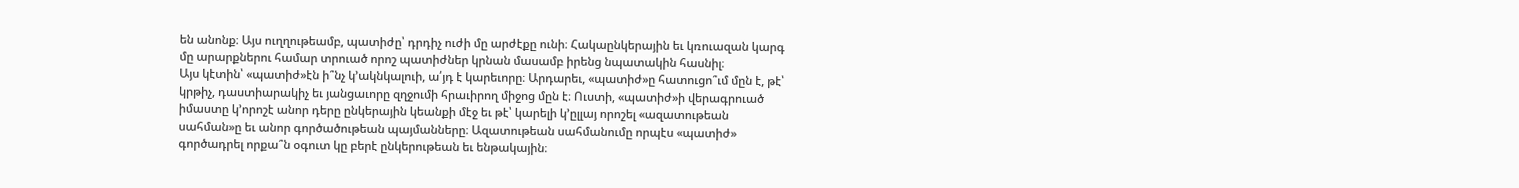են անոնք։ Այս ուղղութեամբ, պատիժը՝ դրդիչ ուժի մը արժէքը ունի։ Հակաընկերային եւ կռուազան կարգ մը արարքներու համար տրուած որոշ պատիժներ կրնան մասամբ իրենց նպատակին հասնիլ։
Այս կէտին՝ «պատիժ»էն ի՞նչ կ՚ակնկալուի, ա՛յդ է կարեւորը։ Արդարեւ, «պատիժ»ը հատուցո՞ւմ մըն է, թէ՝ կրթիչ, դաստիարակիչ եւ յանցաւորը զղջումի հրաւիրող միջոց մըն է։ Ուստի, «պատիժ»ի վերագրուած իմաստը կ՚որոշէ անոր դերը ընկերային կեանքի մէջ եւ թէ՝ կարելի կ՚ըլլայ որոշել «ազատութեան սահման»ը եւ անոր գործածութեան պայմանները։ Ազատութեան սահմանումը որպէս «պատիժ» գործադրել որքա՞ն օգուտ կը բերէ ընկերութեան եւ ենթակային։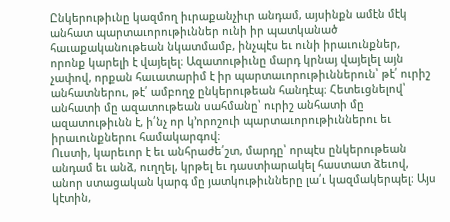Ընկերութիւնը կազմող իւրաքանչիւր անդամ, այսինքն ամէն մէկ անհատ պարտաւորութիւններ ունի իր պատկանած հաւաքականութեան նկատմամբ, ինչպէս եւ ունի իրաւունքներ, որոնք կարելի է վայելել։ Ազատութիւնը մարդ կրնայ վայելել այն չափով, որքան հաւատարիմ է իր պարտաւորութիւններուն՝ թէ՛ ուրիշ անհատներու, թէ՛ ամբողջ ընկերութեան հանդէպ։ Հետեւցնելով՝ անհատի մը ազատութեան սահմանը՝ ուրիշ անհատի մը ազատութիւնն է, ի՛նչ որ կ՚որոշուի պարտաւորութիւններու եւ իրաւունքներու համակարգով։
Ուստի, կարեւոր է եւ անհրաժե՛շտ, մարդը՝ որպէս ընկերութեան անդամ եւ անձ, ուղղել, կրթել եւ դաստիարակել հաստատ ձեւով, անոր ստացական կարգ մը յատկութիւնները լա՛ւ կազմակերպել։ Այս կէտին,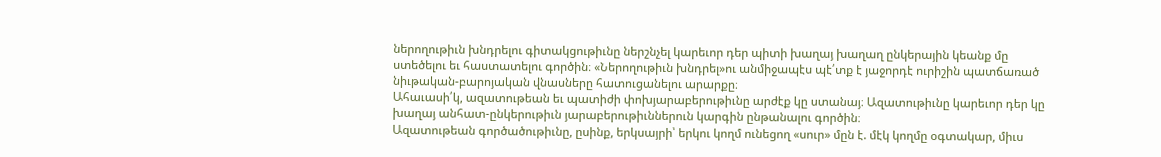ներողութիւն խնդրելու գիտակցութիւնը ներշնչել կարեւոր դեր պիտի խաղայ խաղաղ ընկերային կեանք մը ստեծելու եւ հաստատելու գործին։ «Ներողութիւն խնդրել»ու անմիջապէս պէ՛տք է յաջորդէ ուրիշին պատճառած նիւթական-բարոյական վնասները հատուցանելու արարքը։
Ահաւասի՛կ, ազատութեան եւ պատիժի փոխյարաբերութիւնը արժէք կը ստանայ։ Ազատութիւնը կարեւոր դեր կը խաղայ անհատ-ընկերութիւն յարաբերութիւններուն կարգին ընթանալու գործին։
Ազատութեան գործածութիւնը, ըսինք, երկսայրի՝ երկու կողմ ունեցող «սուր» մըն է. մէկ կողմը օգտակար, միւս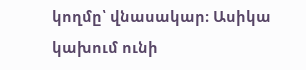կողմը՝ վնասակար։ Ասիկա կախում ունի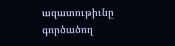ազատութիւնը գործածող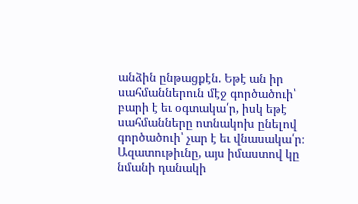անձին ընթացքէն. Եթէ ան իր սահմաններուն մէջ գործածուի՝ բարի է եւ օգտակա՛ր, իսկ եթէ սահմանները ոտնակոխ ընելով գործածուի՝ չար է եւ վնասակա՛ր։ Ազատութիւնը, այս իմաստով կը նմանի դանակի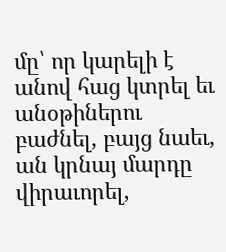մը՝ որ կարելի է անով հաց կտրել եւ անօթիներու բաժնել, բայց նաեւ, ան կրնայ մարդը վիրաւորել,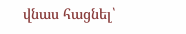վնաս հացնել՝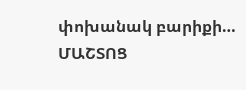փոխանակ բարիքի…
ՄԱՇՏՈՑ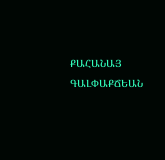ՔԱՀԱՆԱՅ ԳԱԼՓԱՔՃԵԱՆ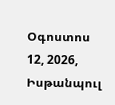Օգոստոս 12, 2026, Իսթանպուլ